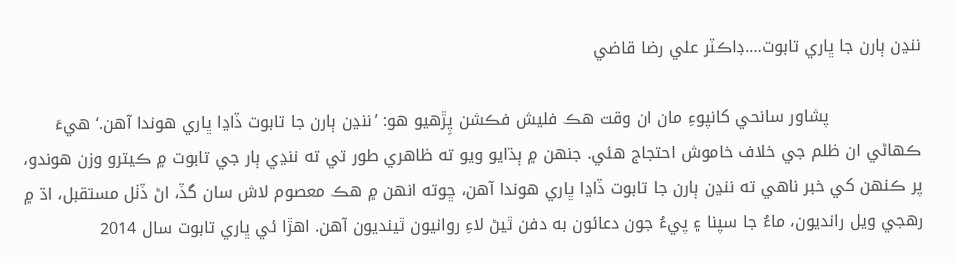ننڍن ٻارن جا ڀاري تابوت….ڊاڪٽر علي رضا قاضي

                 پشاور سانحي کانپوءِ مان ان وقت هڪ فليش فڪشن پِڙهيو هو: ’ننڍن ٻارن جا تابوت ڏاڍا ڀاري هوندا آهن.‘ هيءَ ڪهاڻي ان ظلم جي خلاف خاموش احتجاج هئي. جنهن ۾ ٻڌايو ويو ته ظاهري طور تي ته ننڍي ٻار جي تابوت ۾ ڪيترو وزن هوندو، پر ڪنهن کي خبر ناهي ته ننڍن ٻارن جا تابوت ڏاڍا ڀاري هوندا آهن، ڇوته انهن ۾ هڪ معصوم لاش سان گڏ، اڻ ڏٺل مستقبل، اڌ ۾ رهجي ويل رانديون، ماءُ جا سپنا ۽ پيءُ جون دعائون به دفن ٿيڻ لاءِ روانيون ٿينديون آهن. اهڙا ئي ڀاري تابوت سال 2014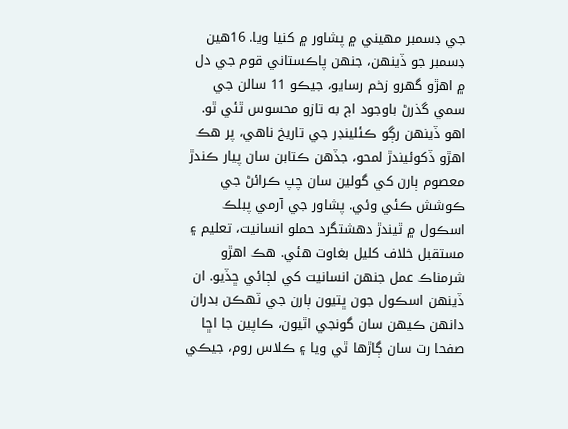جي ڊسمبر مهيني ۾ پشاور ۾ کنيا ويا. 16هين ڊسمبر جو ڏينهن، جنهن پاڪستاني قوم جي دل ۾ اهڙو گهرو زخم رسايو، جيڪو 11 سالن جي سمي گذرڻ باوجود اڄ به تازو محسوس ٿئي ٿو. اهو ڏينهن رڳو ڪئلينڊر جي تاريخ ناهي، پر هڪ اهڙو ڏکوئيندڙ لمحو، جڏهن ڪتابن سان پيار ڪندڙ معصوم ٻارن کي گولين سان چپ ڪرائڻ جي ڪوشش ڪئي وئي. پشاور جي آرمي پبلڪ اسڪول ۾ ٿيندڙ دهشتگرد حملو انسانيت، تعليم ۽ مستقبل خلاف کليل بغاوت هئي. هڪ اهڙو شرمناڪ عمل جنهن انسانيت کي لڄائي ڇڏيو. ان ڏينهن اسڪول جون ڀتيون ٻارن جي ٽهڪن بدران دانهن ڪيهن سان گونجي اٿيون، ڪاپين جا اڇا صفحا رت سان ڳاڙها ٿي ويا ۽ ڪلاس روم، جيڪي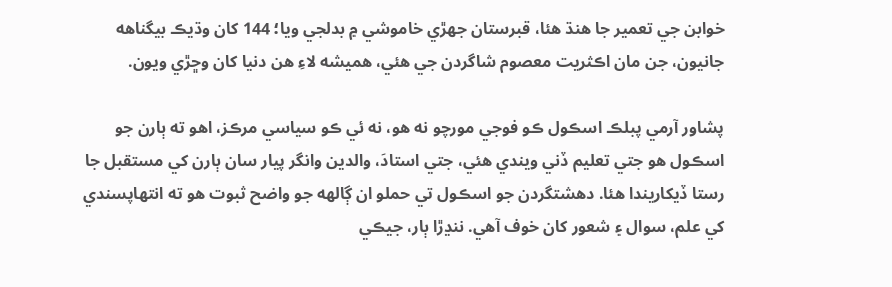خوابن جي تعمير جا هنڌ هئا، قبرستان جهڙي خاموشي ۾ بدلجي ويا؛ 144 کان وڌيڪ بيگناهه جانيون، جن مان اڪثريت معصوم شاگردن جي هئي، هميشه لاءِ هن دنيا کان وڇڙي ويون.

پشاور آرمي پبلڪ اسڪول ڪو فوجي مورچو نه هو، نه ئي ڪو سياسي مرڪز، اهو ته ٻارن جو اسڪول هو جتي تعليم ڏني ويندي هئي، جتي استادَ، والدين وانگر پيار سان ٻارن کي مستقبل جا رستا ڏيکاريندا هئا. دهشتگردن جو اسڪول تي حملو ان ڳالهه جو واضح ثبوت هو ته انتهاپسندي کي علم، سوال ۽ شعور کان خوف آهي. ننڍڙا ٻار، جيڪي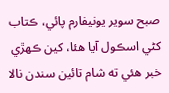صبح سوير يونيفارم پائي، ڪتاب کڻي اسڪول آيا هئا، کين ڪهڙي خبر هئي ته شام تائين سندن نالا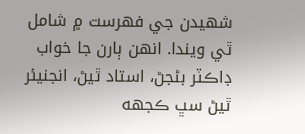شهيدن جي فهرست ۾ شامل ٿي ويندا. انهن ٻارن جا خواب ڊاڪٽر بڻجڻ، استاد ٿيڻ، انجنيئر ٿيڻ سڀ ڪجهه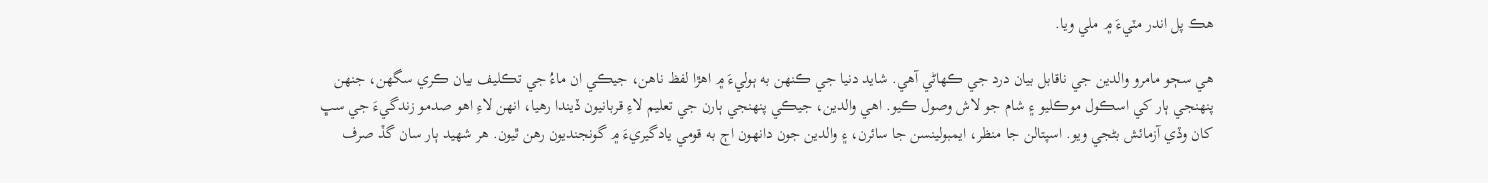هڪ پل اندر مٽيءَ ۾ ملي ويا.

هي سڄو مامرو والدين جي ناقابل بيان درد جي ڪهاڻي آهي. شايد دنيا جي ڪنهن به ٻوليءَ ۾ اهڙا لفظ ناهن، جيڪي ان ماءُ جي تڪليف بيان ڪري سگهن، جنهن پنهنجي ٻار کي اسڪول موڪليو ۽ شام جو لاش وصول ڪيو. اهي والدين، جيڪي پنهنجي ٻارن جي تعليم لاءِ قربانيون ڏيندا رهيا، انهن لاءِ اهو صدمو زندگيءَ جي سڀ کان وڏي آزمائش بڻجي ويو. اسپتالن جا منظر، ايمبولينسن جا سائرن، ۽ والدين جون دانهون اڄ به قومي يادگيريءَ ۾ گونجنديون رهن ٿيون. هر شهيد ٻار سان گڏ صرف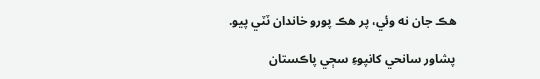هڪ جان نه وئي، پر هڪ پورو خاندان ٽٽي پيو.

پشاور سانحي کانپوءِ سڄي پاڪستان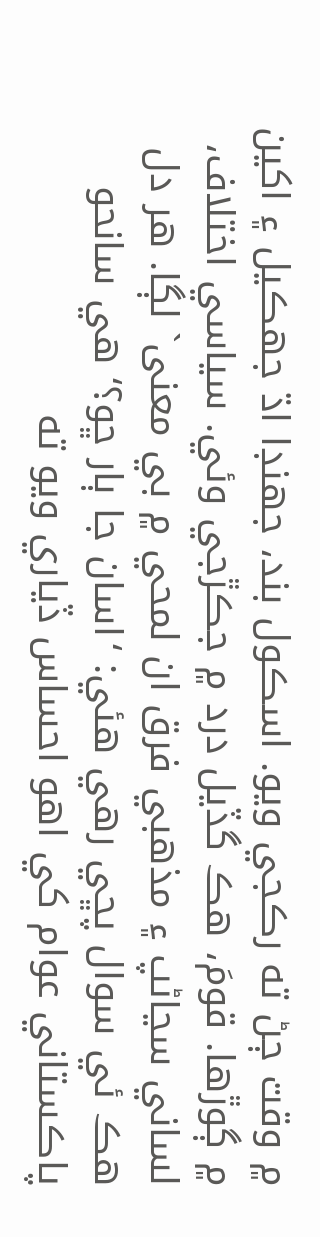۾ وقت ڄڻ ته رڪجي ويو. اسڪول بند، جهنڊا اڌ جهڪيل ۽ اکين ۾ ڳوڙها. قومَ، هڪ گڏيل درد ۾ جڪڙجي وئي. سياسي اختلاف، لساني سڃاڻپ ۽ مذهبي فرق ان لمحي ۾ بي معنى` لڳا. هر دل هڪ ئي سوال پڇي رهي هئي: ‘اسان جا ٻار ڇو؟‘ هي سانحو پاڪستاني عوام کي اهو احساس ڏياري ويو ته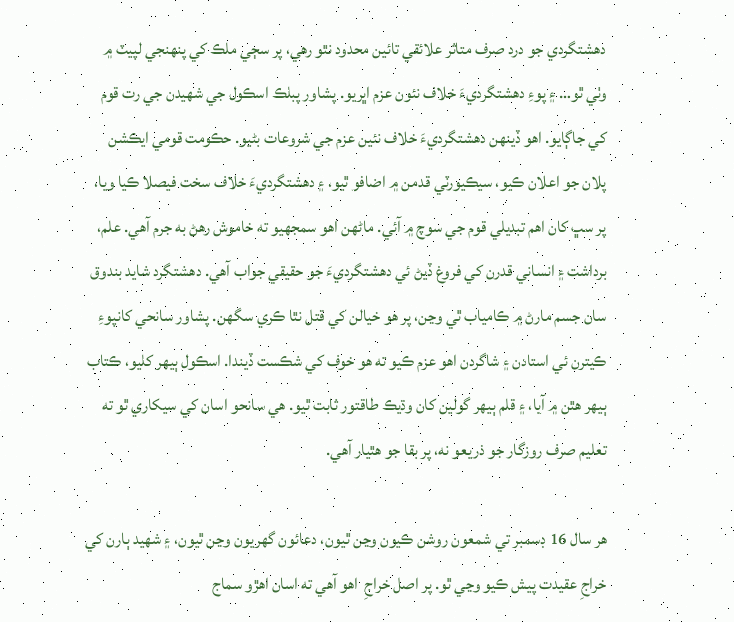دهشتگردي جو درد صرف متاثر علائقي تائين محدود نٿو رهي، پر سڄي ملڪ کي پنهنجي لپيٽ ۾ وٺي ٿو… ۽ پوءِ دهشتگرديءَ خلاف نئون عزم اڀريو. پشاور پبلڪ اسڪول جي شهيدن جي رت قوم کي جاڳايو. اهو ڏينهن دهشتگرديءَ خلاف نئين عزم جي شروعات بڻيو. حڪومت قومي ايڪشن پلان جو اعلان ڪيو، سيڪيورٽي قدمن ۾ اضافو ٿيو، ۽ دهشتگرديءَ خلاف سخت فيصلا ڪيا ويا، پر سڀ کان اهم تبديلي قوم جي سوچ ۾ آئي. ماڻهن اهو سمجهيو ته خاموش رهڻ به جرم آهي. علم، برداشت ۽ انساني قدرن کي فروغ ڏيڻ ئي دهشتگرديءَ جو حقيقي جواب آهي. دهشتگرد شايد بندوق سان جسم مارڻ ۾ ڪامياب ٿي وڃن، پر هو خيالن کي قتل نٿا ڪري سگهن. پشاور سانحي کانپوءِ ڪيترن ئي استادن ۽ شاگردن اهو عزم ڪيو ته هو خوف کي شڪست ڏيندا. اسڪول ٻيهر کليو، ڪتاب ٻيهر هٿن ۾ آيا، ۽ قلم ٻيهر گولين کان وڌيڪ طاقتور ثابت ٿيو. هي سانحو اسان کي سيکاري ٿو ته تعليم صرف روزگار جو ذريعو نه، پر بقا جو هٿيار آهي.

هر سال 16 ڊسمبر تي شمعون روشن ڪيون وڃن ٿيون، دعائون گهريون وڃن ٿيون، ۽ شهيد ٻارن کي خراجِ عقيدت پيش ڪيو وڃي ٿو. پر اصل خراجِ  اهو آهي ته اسان اهڙو سماج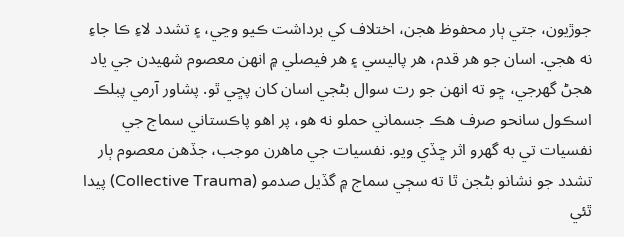جوڙيون، جتي ٻار محفوظ هجن، اختلاف کي برداشت ڪيو وڃي، ۽ تشدد لاءِ ڪا جاءِ نه هجي. اسان جو هر قدم، هر پاليسي ۽ هر فيصلي ۾ انهن معصوم شهيدن جي ياد هجڻ گهرجي، ڇو ته انهن جو رت سوال بڻجي اسان کان پڇي ٿو. پشاور آرمي پبلڪ اسڪول سانحو صرف هڪ جسماني حملو نه هو، پر اهو پاڪستاني سماج جي نفسيات تي به گهرو اثر ڇڏي ويو. نفسيات جي ماهرن موجب، جڏهن معصوم ٻار تشدد جو نشانو بڻجن ٿا ته سڄي سماج ۾ گڏيل صدمو (Collective Trauma) پيدا ٿئي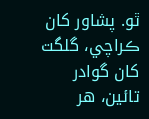ٿو. پشاور کان ڪراچي، گلگت کان گوادر تائين، هر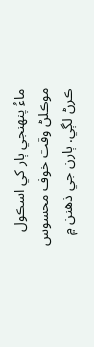ماءُ پنهنجي ٻار کي اسڪول موڪلڻ وقت خوف محسوس ڪرڻ لڳي. ٻارن جي ذهنن ۾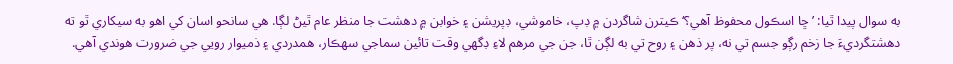به سوال پيدا ٿيا: ’ڇا اسڪول محفوظ آهي؟‘ ڪيترن شاگردن ۾ ڊپ، خاموشي، ڊپريشن ۽ خوابن ۾ دهشت جا منظر عام ٿيڻ لڳا. هي سانحو اسان کي اهو به سيکاري ٿو ته دهشتگرديءَ جا زخم رڳو جسم تي نه، پر ذهن ۽ روح تي به لڳن ٿا، جن جي مرهم لاءِ ڊگهي وقت تائين سماجي سهڪار، همدردي ۽ ذميوار رويي جي ضرورت هوندي آهي.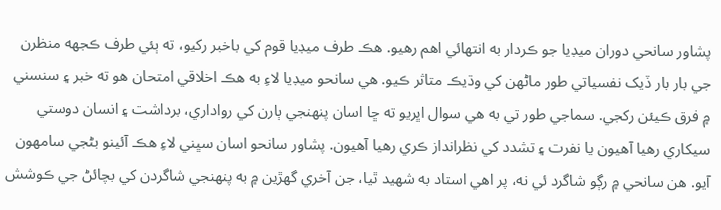پشاور سانحي دوران ميڊيا جو ڪردار به انتهائي اهم رهيو. هڪ طرف ميڊيا قوم کي باخبر رکيو، ته ٻئي طرف ڪجهه منظرن جي بار بار ڏيک نفسياتي طور ماڻهن کي وڌيڪ متاثر ڪيو. هي سانحو ميڊيا لاءِ به هڪ اخلاقي امتحان هو ته خبر ۽ سنسني ۾ فرق ڪيئن رکجي. سماجي طور تي به هي سوال اڀريو ته ڇا اسان پنهنجي ٻارن کي رواداري، برداشت ۽ انسان دوستي سيکاري رهيا آهيون يا نفرت ۽ تشدد کي نظرانداز ڪري رهيا آهيون. پشاور سانحو اسان سڀني لاءِ هڪ آئينو بڻجي سامهون آيو. هن سانحي ۾ رڳو شاگرد ئي نه، پر اهي استاد به شهيد ٿيا، جن آخري گهڙين ۾ به پنهنجي شاگردن کي بچائڻ جي ڪوشش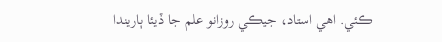ڪئي. اهي استاد، جيڪي روزانو علم جا ڏيئا ٻاريندا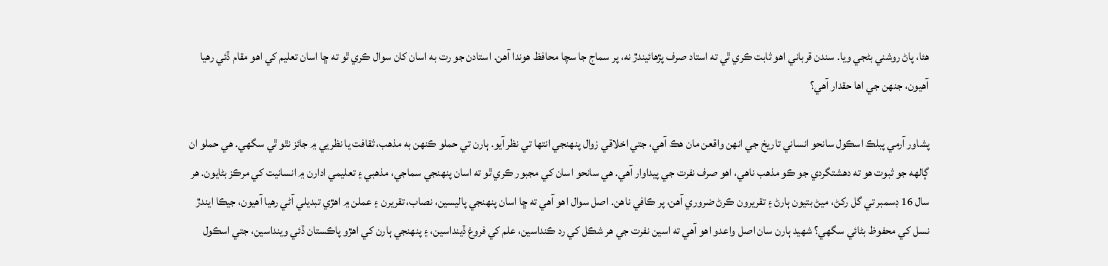هئا، پاڻ روشني بڻجي ويا. سندن قرباني اهو ثابت ڪري ٿي ته استاد صرف پڙهائيندڙ نه، پر سماج جا سچا محافظ هوندا آهن. استادن جو رت به اسان کان سوال ڪري ٿو ته ڇا اسان تعليم کي اهو مقام ڏئي رهيا آهيون، جنهن جي اها حقدار آهي؟

پشاور آرمي پبلڪ اسڪول سانحو انساني تاريخ جي انهن واقعن مان هڪ آهي، جتي اخلاقي زوال پنهنجي انتها تي نظر آيو. ٻارن تي حملو ڪنهن به مذهب، ثقافت يا نظريي ۾ جائز نٿو ٿي سگهي. هي حملو ان ڳالهه جو ثبوت هو ته دهشتگردي جو ڪو مذهب ناهي، اهو صرف نفرت جي پيداوار آهي. هي سانحو اسان کي مجبور ڪري ٿو ته اسان پنهنجي سماجي، مذهبي ۽ تعليمي ادارن ۾ انسانيت کي مرڪز بڻايون. هر سال 16 ڊسمبر تي گل رکڻ، ميڻ بتيون ٻارڻ ۽ تقريرون ڪرڻ ضروري آهن، پر ڪافي ناهن. اصل سوال اهو آهي ته ڇا اسان پنهنجي پاليسين، نصاب، تقريرن ۽ عملن ۾ اهڙي تبديلي آڻي رهيا آهيون، جيڪا ايندڙ نسل کي محفوظ بڻائي سگهي؟ شهيد ٻارن سان اصل واعدو اهو آهي ته اسين نفرت جي هر شڪل کي رد ڪنداسين، علم کي فروغ ڏينداسين، ۽ پنهنجي ٻارن کي اهڙو پاڪستان ڏئي وينداسين، جتي اسڪول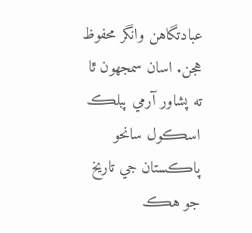عبادتگاهن وانگر محفوظ هجن. اسان سمجهون ٿا ته پشاور آرمي پبلڪ اسڪول سانحو پاڪستان جي تاريخ جو هڪ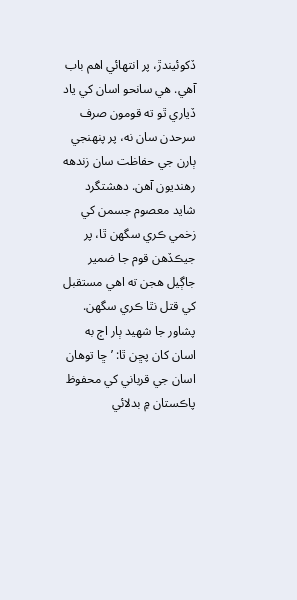ڏکوئيندڙ، پر انتهائي اهم باب آهي. هي سانحو اسان کي ياد ڏياري ٿو ته قومون صرف سرحدن سان نه، پر پنهنجي ٻارن جي حفاظت سان زندهه رهنديون آهن. دهشتگرد شايد معصوم جسمن کي زخمي ڪري سگهن ٿا، پر جيڪڏهن قوم جا ضمير جاڳيل هجن ته اهي مستقبل کي قتل نٿا ڪري سگهن. پشاور جا شهيد ٻار اڄ به اسان کان پڇن ٿا: ’ڇا توهان اسان جي قرباني کي محفوظ پاڪستان ۾ بدلائي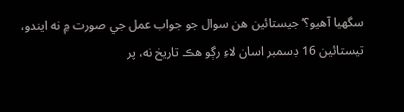سگهيا آهيو؟‘ جيستائين هن سوال جو جواب عمل جي صورت ۾ نه ايندو، تيستائين 16 ڊسمبر اسان لاءِ رڳو هڪ تاريخ نه، پر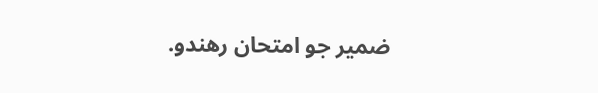ضمير جو امتحان رهندو.